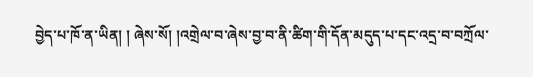བྱེད་པ་ཁོ་ན་ཡིན། ། ཞེས་སོ། །འགྲེལ་བ་ཞེས་བྱ་བ་ནི་ཚིག་གི་དོན་མདུད་པ་དང་འདྲ་བ་བཀྲོལ་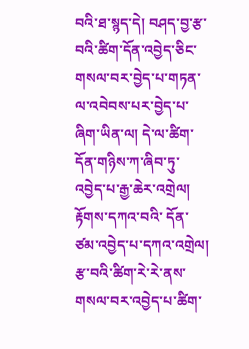བའི་ཐ་སྙད་དེ། བཤད་བྱ་རྩ་བའི་ཚིག་དོན་འབྱེད་ཅིང་གསལ་བར་བྱེད་པ་གཏན་ལ་འབེབས་པར་བྱེད་པ་ ཞིག་ཡིན་ལ། དེ་ལ་ཚིག་དོན་གཉིས་ཀ་ཞིབ་ཏུ་འབྱེད་པ་རྒྱ་ཆེར་འགྲེལ། རྟོགས་དཀའ་བའི་ དོན་ཙམ་འབྱེད་པ་དཀའ་འགྲེལ། རྩ་བའི་ཚིག་རེ་རེ་ནས་གསལ་བར་འབྱེད་པ་ཚིག་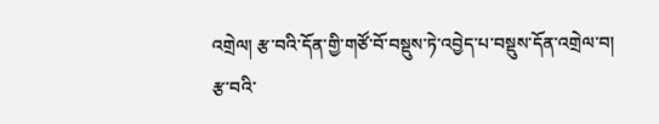འགྲེལ། རྩ་བའི་དོན་གྱི་གཙོ་བོ་བསྡུས་ཏེ་འབྱེད་པ་བསྡུས་དོན་འགྲེལ་བ། རྩ་བའི་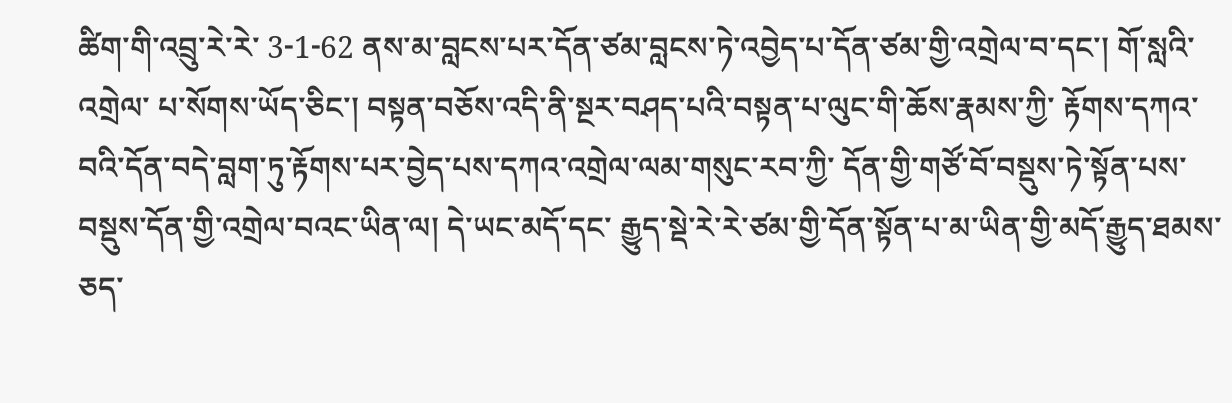ཚིག་གི་འབྲུ་རེ་རེ་ 3-1-62 ནས་མ་བླངས་པར་དོན་ཙམ་བླངས་ཏེ་འབྱེད་པ་དོན་ཙམ་གྱི་འགྲེལ་བ་དང་། གོ་སླའི་འགྲེལ་ པ་སོགས་ཡོད་ཅིང་། བསྟན་བཅོས་འདི་ནི་སྔར་བཤད་པའི་བསྟན་པ་ལུང་གི་ཆོས་རྣམས་ཀྱི་ རྟོགས་དཀའ་བའི་དོན་བདེ་བླག་ཏུ་རྟོགས་པར་བྱེད་པས་དཀའ་འགྲེལ་ལམ་གསུང་རབ་ཀྱི་ དོན་གྱི་གཙོ་བོ་བསྡུས་ཏེ་སྟོན་པས་བསྡུས་དོན་གྱི་འགྲེལ་བའང་ཡིན་ལ། དེ་ཡང་མདོ་དང་ རྒྱུད་སྡེ་རེ་རེ་ཙམ་གྱི་དོན་སྟོན་པ་མ་ཡིན་གྱི་མདོ་རྒྱུད་ཐམས་ཅད་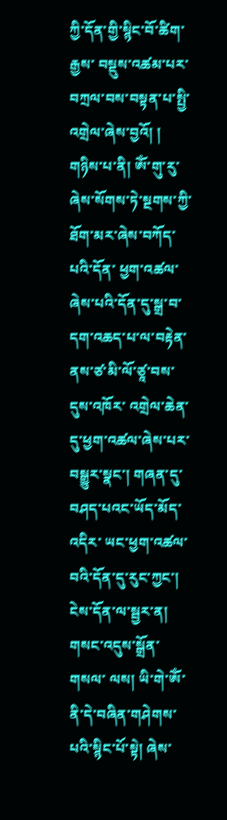ཀྱི་དོན་གྱི་སྙིང་བོ་ཚིག་རྒྱས་ བསྡུས་འཚམ་པར་བཀྲལ་བས་བསྟན་པ་སྤྱི་འགྲེལ་ཞེས་བྱའོ། ། གཉིས་པ་ནི། ཨོཾ་གུ་རུ་ཞེས་སོགས་ཏེ་སྔགས་ཀྱི་ཐོག་མར་ཞེས་བཀོད་པའི་དོན་ ཕྱག་འཚལ་ཞེས་པའི་དོན་དུ་སྒྲ་བ་དག་འཆད་པ་ལ་བརྟེན་ནས་ཙ་མི་ལོ་ཙཱ་བས་དུས་འཁོར་ འགྲེལ་ཆེན་དུ་ཕྱག་འཚལ་ཞེས་པར་བསྒྱུར་སྣང་། གཞན་དུ་བཤད་པའང་ཡོད་མོད་འདིར་ ཡང་ཕྱག་འཚལ་བའི་དོན་དུ་རུང་ཀྱང་། ངེས་དོན་ལ་སྦྱར་ན། གསང་འདུས་སྒྲོན་གསལ་ ལས། ཡི་གེ་ཨོཾ་ནི་དེ་བཞིན་གཤེགས་པའི་སྙིང་པོ་སྟེ། ཞེས་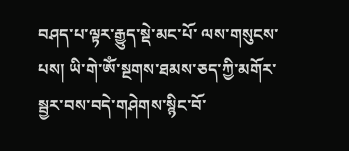བཤད་པ་ལྟར་རྒྱུད་སྡེ་མང་པོ་ ལས་གསུངས་པས། ཡི་གེ་ཨོཾ་སྔགས་ཐམས་ཅད་ཀྱི་མགོར་སྦྱར་བས་བདེ་གཤེགས་སྙིང་བོ་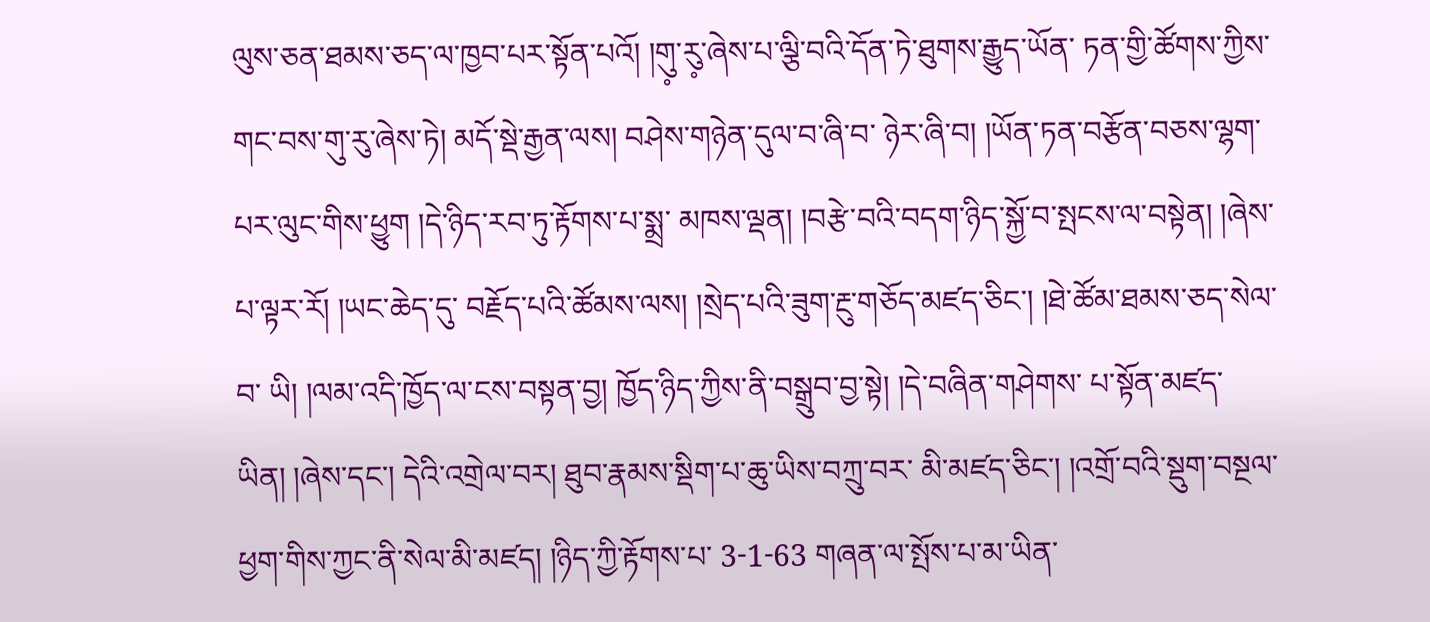ལུས་ཅན་ཐམས་ཅད་ལ་ཁྱབ་པར་སྟོན་པའོ། །གུ༷་རུ༷་ཞེས་པ་ལྕི་བའི་དོན་ཏེ་ཐུགས་རྒྱུད་ཡོན་ ཏན་གྱི་ཚོགས་ཀྱིས་གང་བས་གུ་རུ་ཞེས་ཏེ། མདོ་སྡེ་རྒྱན་ལས། བཤེས་གཉེན་དུལ་བ་ཞི་བ་ ཉེར་ཞི་བ། །ཡོན་ཏན་བརྩོན་བཅས་ལྷག་པར་ལུང་གིས་ཕྱུག །དེ་ཉིད་རབ་ཏུ་རྟོགས་པ་སྨྲ་ མཁས་ལྡན། །བརྩེ་བའི་བདག་ཉིད་སྐྱོ་བ་སྤངས་ལ་བསྟེན། །ཞེས་པ་ལྟར་རོ། །ཡང་ཆེད་དུ་ བརྗོད་པའི་ཚོམས་ལས། །སྲེད་པའི་ཟུག་རྔུ་གཅོད་མཛད་ཅིང་། །ཐེ་ཚོམ་ཐམས་ཅད་སེལ་བ་ ཡི། །ལམ་འདི་ཁྱོད་ལ་ངས་བསྟན་བྱ། ཁྱོད་ཉིད་ཀྱིས་ནི་བསྒྲུབ་བྱ་སྟེ། །དེ་བཞིན་གཤེགས་ པ་སྟོན་མཛད་ཡིན། །ཞེས་དང་། དེའི་འགྲེལ་བར། ཐུབ་རྣམས་སྡིག་པ་ཆུ་ཡིས་བཀྲུ་བར་ མི་མཛད་ཅིང་། །འགྲོ་བའི་སྡུག་བསྔལ་ཕྱག་གིས་ཀྱང་ནི་སེལ་མི་མཛད། །ཉིད་ཀྱི་རྟོགས་པ་ 3-1-63 གཞན་ལ་སྤོས་པ་མ་ཡིན་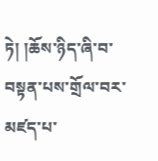ཏེ། །ཆོས་ཉིད་ཞི་བ་བསྟན་པས་གྲོལ་བར་མཛད་པ་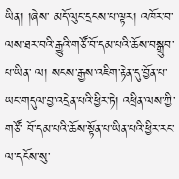ཡིན། །ཞེས་ མདོ་ལུང་དྲངས་པ་ལྟར། འཁོར་བ་ལས་ཐར་བའི་རྒྱུའི་གཙོ་བོ་དམ་པའི་ཆོས་བསྒྲུབ་པ་ཡིན་ ལ། སངས་རྒྱས་འཇིག་རྟེན་དུ་བྱོན་པ་ཡང་གདུལ་བྱ་འདྲེན་པའི་ཕྱིར་ཏེ། འཕྲིན་ལས་ཀྱི་གཙོ་ བོ་དམ་པའི་ཆོས་སྟོན་པ་ཡིན་པའི་ཕྱིར་རང་ལ་དངོས་སུ་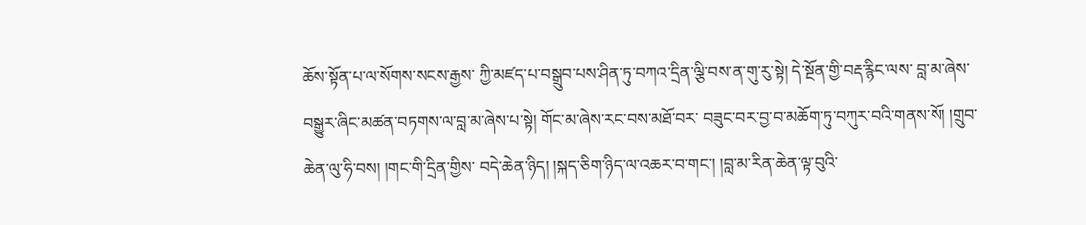ཆོས་སྟོན་པ་ལ་སོགས་སངས་རྒྱས་ ཀྱི་མཛད་པ་བསྒྲུབ་པས་ཤིན་ཏུ་བཀའ་དྲིན་ལྕི་བས་ན་གུ་རུ་སྟེ། དེ་སྔོན་གྱི་བརྡ་རྙིང་ལས་ བླ་མ་ཞེས་བསྒྱུར་ཞིང་མཚན་བཏགས་ལ་བླ་མ་ཞེས་པ་སྟེ། གོང་མ་ཞེས་རང་བས་མཐོ་བར་ བཟུང་བར་བྱ་བ་མཆོག་ཏུ་བཀུར་བའི་གནས་སོ། །གྲུབ་ཆེན་ལུ་ཧི་བས། །གང་གི་དྲིན་གྱིས་ བདེ་ཆེན་ཉིད། །སྐད་ཅིག་ཉིད་ལ་འཆར་བ་གང་། །བླ་མ་རིན་ཆེན་ལྟ་བུའི་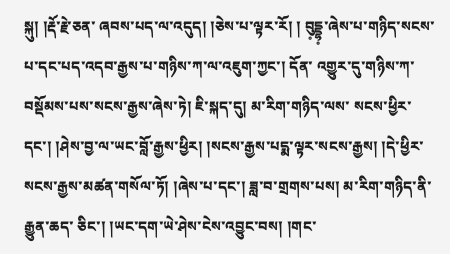སྐུ། །རྡོ་རྗེ་ཅན་ ཞབས་པད་ལ་འདུད། །ཅེས་པ་ལྟར་རོ། ། བུ༷དྡྷ༷་ཞེས་པ་གཉིད་སངས་པ་དང་པད་འདབ་རྒྱས་པ་གཉིས་ཀ་ལ་འཇུག་ཀྱང་། དོན་ འགྱུར་དུ་གཉིས་ཀ་བསྡོམས་པས་སངས་རྒྱས་ཞེས་ཏེ། ཇི་སྐད་དུ། མ་རིག་གཉིད་ལས་ སངས་ཕྱིར་དང་། །ཤེས་བྱ་ལ་ཡང་བློ་རྒྱས་ཕྱིར། །སངས་རྒྱས་པདྨ་ལྟར་སངས་རྒྱས། །དེ་ཕྱིར་ སངས་རྒྱས་མཚན་གསོལ་ཏོ། །ཞེས་པ་དང་། ཟླ་བ་གྲགས་པས། མ་རིག་གཉིད་ནི་རྒྱུན་ཆད་ ཅིང་། །ཡང་དག་ཡེ་ཤེས་ངེས་འབྱུང་བས། །གང་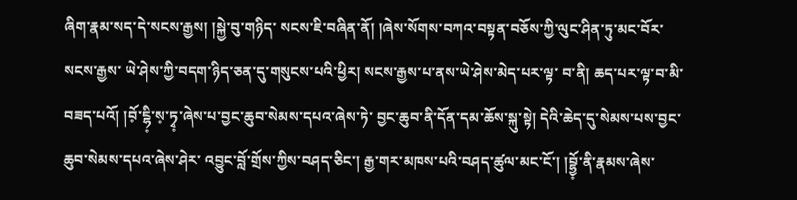ཞིག་རྣམ་སད་དེ་སངས་རྒྱས། །སྐྱེ་བུ་གཉིད་ སངས་ཇི་བཞིན་ནོ། །ཞེས་སོགས་བཀའ་བསྟན་བཅོས་ཀྱི་ལུང་ཤིན་ཏུ་མང་བོར་སངས་རྒྱས་ ཡེ་ཤེས་ཀྱི་བདག་ཉིད་ཅན་དུ་གསུངས་པའི་ཕྱིར། སངས་རྒྱས་པ་ནས་ཡེ་ཤེས་མེད་པར་ལྟ་ བ་ནི། ཆད་པར་ལྟ་བ་མི་བཟད་པའོ། །བོ༷་ངྷི༷་ས༷་ཏྭ༷་ཞེས་པ་བྱང་ཆུབ་སེམས་དཔའ་ཞེས་ཏེ་ བྱང་ཆུབ་ནི་དོན་དམ་ཆོས་སྐུ་སྟེ། དེའི་ཆེད་དུ་སེམས་པས་བྱང་ཆུབ་སེམས་དཔའ་ཞེས་ཤེར་ འབྱུང་བློ་གྲོས་ཀྱིས་བཤད་ཅིང་། རྒྱ་གར་མཁས་པའི་བཤད་ཚུལ་མང་ངོ་། །བྷྱོ༷་ནི་རྣམས་ཞེས་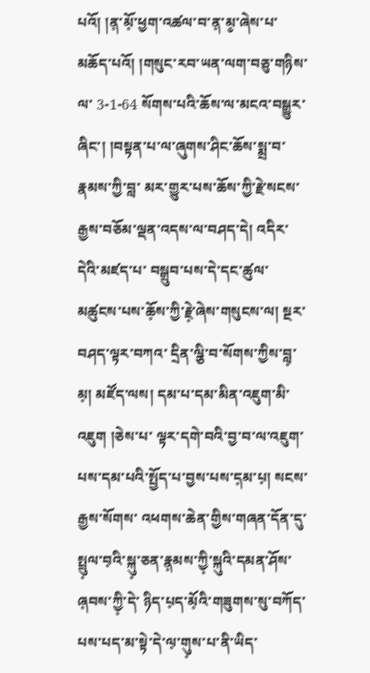པའོ། །ན༷་མོ༷་ཕྱག་འཚལ་བ་ན༷་མ༵་ཞེས་པ་མཆོད་པའོ། །གསུང་རབ་ཡན་ལག་བཅུ་གཉིས་ལ་ 3-1-64 སོགས་པའི་ཆོས་ལ་མངའ་བསྒྱུར་ཞིང་། །བསྟན་པ་ལ་ཞུགས་ཤིང་ཆོས་སྨྲ་བ་རྣམས་ཀྱི་བླ་ མར་གྱུར་པས་ཆོས་ཀྱི་རྗེ་སངས་རྒྱས་བཅོམ་ལྡན་འདས་ལ་བཤད་དེ། འདིར་དེའི་མཛད་པ་ བསྒྲུབ་པས་དེ་དང་ཚུལ་མཚུངས་པས་ཆོ༷ས་ཀྱི་རྗེ༷་ཞེས་གསུངས་ལ། སྔར་བཤད་ལྟར་བཀའ་ དྲིན་ལྕི་བ་སོགས་ཀྱིས་བླ༷་མ༷། མཛོད་ལས། དམ་པ་དམ་མིན་འཇུག་མི་འཇུག །ཅེས་པ་ ལྟར་དགེ་བའི་བྱ་བ་ལ་འཇུག་པས་དམ་པའི་སྤྱོད་པ་བྱས་པས་ད༷མ་པ༷། སངས་རྒྱས་སོགས་ འཕགས་ཆེན་གྱིས་གཞན་དོན་དུ་སྤྲུ༷ལ་བ༷འི་སྐུ༷་ཅན་རྣ༷མས་ཀྱི༷་སྐུའི་དམན་ཤོས་ཞ༷བས་ཀྱི༷་དེ་ ཉིད་པ༷ད་མོ༷འི་གཟུགས་སུ་བཀོད་པས་པད་མ་སྟེ་དེ་ལ༷་གུ༷ས་པ་ནི་ཡིད་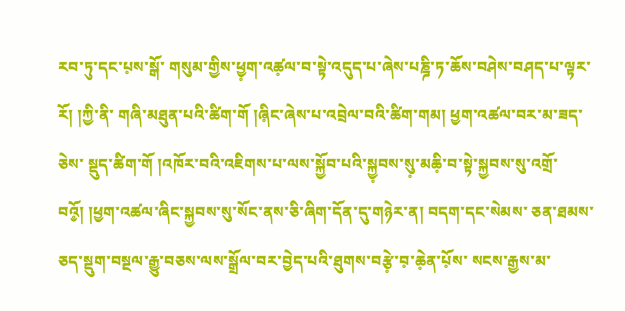རབ་ཏུ་དང་པ༷ས་སྒོ་ གསུམ་གྱིས་ཕྱ༷ག་འཚ༷ལ་བ་སྟེ་འདུད་པ་ཞེས་པཎྜི་ཏ་ཆོས་བཤེས་བཤད་པ་ལྟར་རོ། །ཀྱི་ནི་ གཞི་མཐུན་པའི་ཚིག་གོ །ཞི༷ང་ཞེས་པ་འབྲེལ་བའི་ཚིག་གམ། ཕྱག་འཚལ་བར་མ་ཟད་ཅེས་ སྡུད་ཚིག་གོ །འཁོར་བའི་འཇིགས་པ་ལས་སྐྱོབ་པའི་སྐྱ༷བས་སུ༷་མཆི༷་བ་སྟེ་སྐྱབས་སུ་འགྲོ་ བའོ༵། །ཕྱག་འཚལ་ཞིང་སྐྱབས་སུ་སོང་ནས་ཅི་ཞིག་དོན་དུ་གཉེར་ན། བདག་དང་སེམས་ ཅན་ཐམས་ཅད་སྡུག་བསྔལ་རྒྱུ་བཅས་ལས་སྒྲོལ་བར་བྱེད་པའི་ཐུགས་བརྩེ༷་བ༷་ཆེ༷ན་པོ༷ས་ སངས་རྒྱས་མ་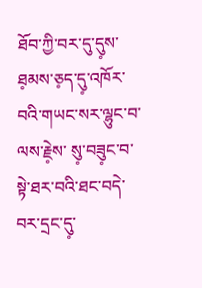ཐོབ་ཀྱི་བར་དུ་དུ༷ས་ཐ༷མས་ཅ༷ད་དུ༷་འཁོར་བའི་གཡང་སར་ལྷུང་བ་ལས་རྗེ༷ས་ སུ༷་བཟུ༷ང་བ་སྟེ་ཐར་བའི་ཐང་བདེ་བར་དྲང་དུ༷་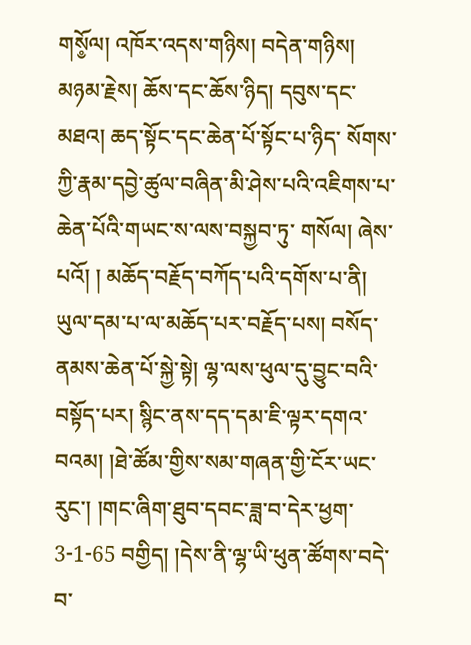གསོ༵ལ། འཁོར་འདས་གཉིས། བདེན་གཉིས། མཉམ་རྗེས། ཆོས་དང་ཆོས་ཉིད། དབུས་དང་མཐའ། ཆད་སྟོང་དང་ཆེན་པོ་སྟོང་པ་ཉིད་ སོགས་ཀྱི་རྣམ་དབྱེ་ཚུལ་བཞིན་མི་ཤེས་པའི་འཇིགས་པ་ཆེན་པོའི་གཡང་ས་ལས་བསྐྱབ་ཏུ་ གསོལ། ཞེས་པའོ། ། མཆོད་བརྗོད་བཀོད་པའི་དགོས་པ་ནི། ཡུལ་དམ་པ་ལ་མཆོད་པར་བརྗོད་པས། བསོད་ ནམས་ཆེན་པོ་སྐྱེ་སྟེ། ལྷ་ལས་ཕུལ་དུ་བྱུང་བའི་བསྟོད་པར། སྙིང་ནས་དད་དམ་ཇི་ལྟར་དགའ་ བའམ། །ཐེ་ཚོམ་གྱིས་སམ་གཞན་གྱི་ངོར་ཡང་རུང་། །གང་ཞིག་ཐུབ་དབང་ཟླ་བ་དེར་ཕྱག་ 3-1-65 བགྱིད། །དེས་ནི་ལྷ་ཡི་ཕུན་ཚོགས་བདེ་བ་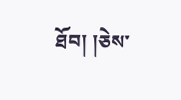ཐོབ། །ཅེས་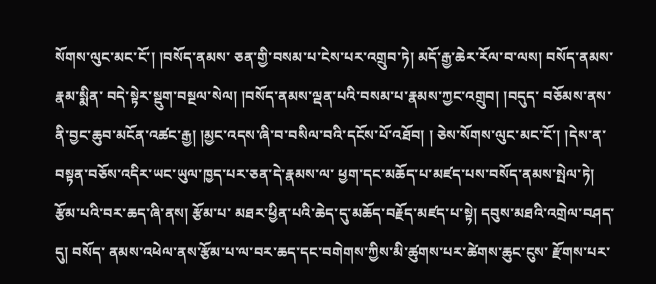སོགས་ལུང་མང་ངོ་། །བསོད་ནམས་ ཅན་གྱི་བསམ་པ་ངེས་པར་འགྲུབ་ཏེ། མདོ་རྒྱ་ཆེར་རོལ་བ་ལས། བསོད་ནམས་རྣམ་སྨིན་ བདེ་སྟེར་སྡུག་བསྔལ་སེལ། །བསོད་ནམས་ལྡན་པའི་བསམ་པ་རྣམས་ཀྱང་འགྲུབ། །བདུད་ བཅོམས་ནས་ནི་བྱང་ཆུབ་མངོན་འཚང་རྒྱ། །མྱང་འདས་ཞི་བ་བསིལ་བའི་དངོས་པོ་འཐོབ། ། ཅེས་སོགས་ལུང་མང་ངོ་། །དེས་ན་བསྟན་བཅོས་འདིར་ཡང་ཡུལ་ཁྱད་པར་ཅན་དེ་རྣམས་ལ་ ཕྱག་དང་མཆོད་པ་མཛད་པས་བསོད་ནམས་སྤེལ་ཏེ། རྩོམ་པའི་བར་ཆད་ཞི་ནས། རྩོམ་པ་ མཐར་ཕྱིན་པའི་ཆེད་དུ་མཆོད་བརྗོད་མཛད་པ་སྟེ། དབུས་མཐའི་འགྲེལ་བཤད་དུ། བསོད་ ནམས་འཕེལ་ནས་རྩོམ་པ་ལ་བར་ཆད་དང་བགེགས་ཀྱིས་མི་ཚུགས་པར་ཚེགས་ཆུང་ངུས་ རྫོགས་པར་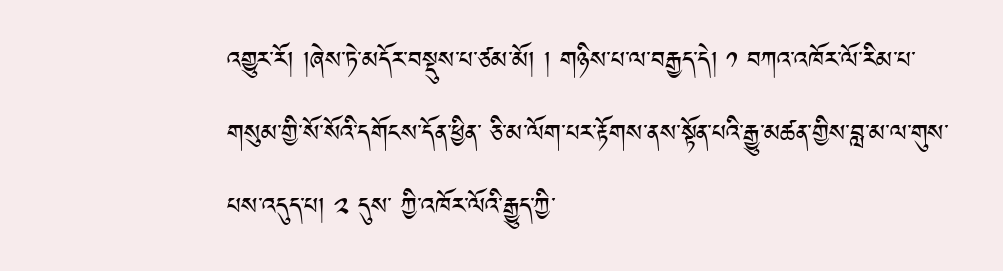འགྱུར་རོ། །ཞེས་ཏེ་མདོར་བསྡུས་པ་ཙམ་མོ། ། གཉིས་པ་ལ་བརྒྱད་དེ། ༡ བཀའ་འཁོར་ལོ་རིམ་པ་གསུམ་གྱི་སོ་སོའི་དགོངས་དོན་ཕྱིན་ ཅི་མ་ལོག་པར་རྟོགས་ནས་སྟོན་པའི་རྒྱུ་མཚན་གྱིས་བླ་མ་ལ་གུས་པས་འདུད་པ། ༢ དུས་ ཀྱི་འཁོར་ལོའི་རྒྱུད་ཀྱི་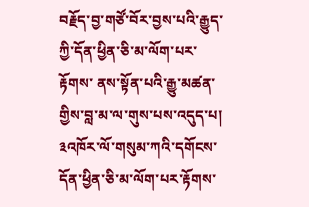བརྗོད་བྱ་གཙོ་བོར་བྱས་པའི་རྒྱུད་ཀྱི་དོན་ཕྱིན་ཅི་མ་ལོག་པར་རྟོགས་ ནས་སྟོན་པའི་རྒྱུ་མཚན་གྱིས་བླ་མ་ལ་གུས་པས་འདུད་པ། ༣འཁོར་ལོ་གསུམ་ཀའི་དགོངས་ དོན་ཕྱིན་ཅི་མ་ལོག་པར་རྟོགས་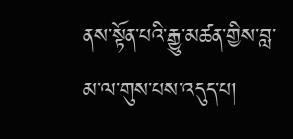ནས་སྟོན་པའི་རྒྱུ་མཚན་གྱིས་བླ་མ་ལ་གུས་པས་འདུད་པ།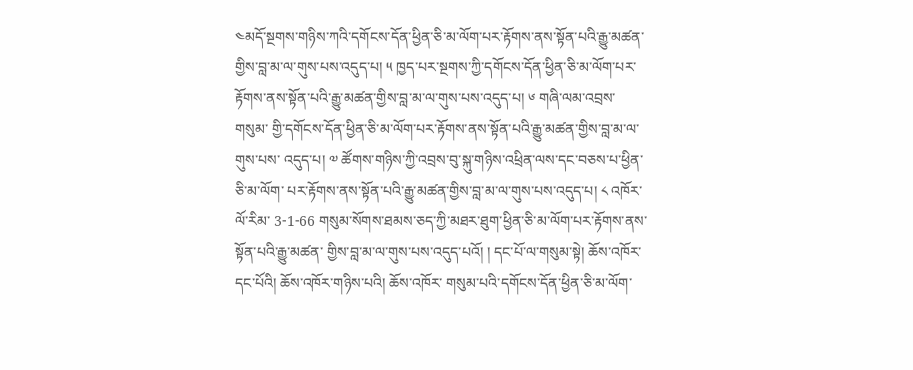༤མདོ་སྔགས་གཉིས་ཀའི་དགོངས་དོན་ཕྱིན་ཅི་མ་ལོག་པར་རྟོགས་ནས་སྟོན་པའི་རྒྱུ་མཚན་ གྱིས་བླ་མ་ལ་གུས་པས་འདུད་པ། ༥ ཁྱད་པར་སྔགས་ཀྱི་དགོངས་དོན་ཕྱིན་ཅི་མ་ལོག་པར་ རྟོགས་ནས་སྟོན་པའི་རྒྱུ་མཚན་གྱིས་བླ་མ་ལ་གུས་པས་འདུད་པ། ༦ གཞི་ལམ་འབྲས་གསུམ་ གྱི་དགོངས་དོན་ཕྱིན་ཅི་མ་ལོག་པར་རྟོགས་ནས་སྟོན་པའི་རྒྱུ་མཚན་གྱིས་བླ་མ་ལ་གུས་པས་ འདུད་པ། ༧ ཚོགས་གཉིས་ཀྱི་འབྲས་བུ་སྐུ་གཉིས་འཕྲིན་ལས་དང་བཅས་པ་ཕྱིན་ཅི་མ་ལོག་ པར་རྟོགས་ནས་སྟོན་པའི་རྒྱུ་མཚན་གྱིས་བླ་མ་ལ་གུས་པས་འདུད་པ། ༨ འཁོར་ལོ་རིམ་ 3-1-66 གསུམ་སོགས་ཐམས་ཅད་ཀྱི་མཐར་ཐུག་ཕྱིན་ཅི་མ་ལོག་པར་རྟོགས་ནས་སྟོན་པའི་རྒྱུ་མཚན་ གྱིས་བླ་མ་ལ་གུས་པས་འདུད་པའོ། ། དང་པོ་ལ་གསུམ་སྟེ། ཆོས་འཁོར་དང་པོའི། ཆོས་འཁོར་གཉིས་པའི། ཆོས་འཁོར་ གསུམ་པའི་དགོངས་དོན་ཕྱིན་ཅི་མ་ལོག་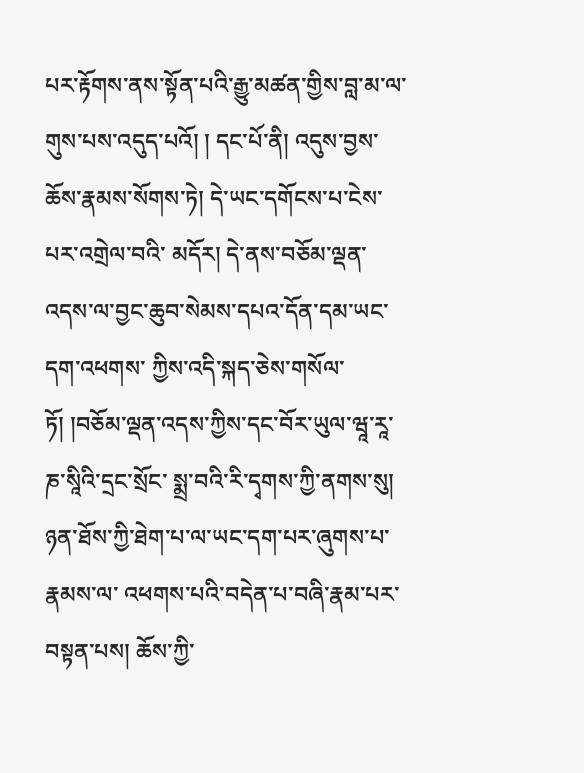པར་རྟོགས་ནས་སྟོན་པའི་རྒྱུ་མཚན་གྱིས་བླ་མ་ལ་ གུས་པས་འདུད་པའོ། ། དང་པོ་ནི། འདུས་བྱས་ཆོས་རྣམས་སོགས་ཏེ། དེ་ཡང་དགོངས་པ་ངེས་པར་འགྲེལ་བའི་ མདོར། དེ་ནས་བཅོམ་ལྡན་འདས་ལ་བྱང་ཆུབ་སེམས་དཔའ་དོན་དམ་ཡང་དག་འཕགས་ ཀྱིས་འདི་སྐད་ཅེས་གསོལ་ཏོ། །བཅོམ་ལྡན་འདས་ཀྱིས་དང་བོར་ཡུལ་ཝཱ་རཱ་ཎ་སཱིའི་དྲང་སྲོང་ སྨྲ་བའི་རི་དྭགས་ཀྱི་ནགས་སུ། ཉན་ཐོས་ཀྱི་ཐེག་པ་ལ་ཡང་དག་པར་ཞུགས་པ་རྣམས་ལ་ འཕགས་པའི་བདེན་པ་བཞི་རྣམ་པར་བསྟན་པས། ཆོས་ཀྱི་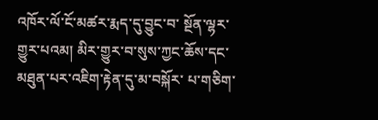འཁོར་ལོ་ངོ་མཚར་རྨད་དུ་བྱུང་བ་ སྔོན་ལྷར་གྱུར་པའམ། མིར་གྱུར་བ་སུས་ཀྱང་ཆོས་དང་མཐུན་པར་འཇིག་རྟེན་དུ་མ་བསྐོར་ པ་གཅིག་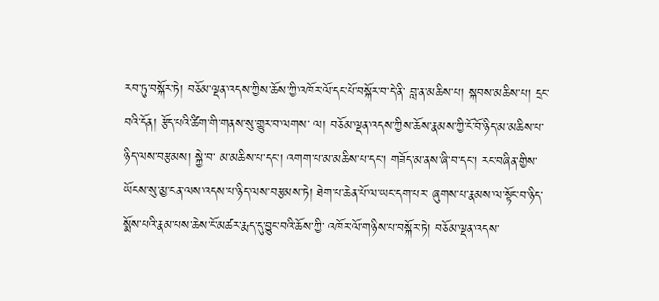རབ་ཏུ་བསྐོར་ཏེ། བཅོམ་ལྡན་འདས་ཀྱིས་ཆོས་ཀྱི་འཁོར་ལོ་དང་པོ་བསྐོར་བ་དེ་ནི་ བླ་ན་མཆིས་པ། སྐབས་མཆིས་པ། དྲང་བའི་དོན། རྩོད་པའི་ཚིག་གི་གནས་སུ་གྱུར་བ་ལགས་ ལ། བཅོམ་ལྡན་འདས་ཀྱིས་ཆོས་རྣམས་ཀྱི་ངོ་བོ་ཉིད་མ་མཆིས་པ་ཉིད་ལས་བརྩམས། སྐྱེ་བ་ མ་མཆིས་པ་དང་། འགག་པ་མ་མཆིས་པ་དང་། གཟོད་མ་ནས་ཞི་བ་དང་། རང་བཞིན་གྱིས་ ཡོངས་སུ་མྱ་ངན་ལས་འདས་པ་ཉིད་ལས་བརྩམས་ཏེ། ཐེག་པ་ཆེན་པོ་ལ་ཡང་དག་པར་ ཞུགས་པ་རྣམས་ལ་སྟོང་བ་ཉིད་སྨོས་པའི་རྣམ་པས་ཆེས་ངོ་མཚར་རྨད་དུ་བྱུང་བའི་ཆོས་ཀྱི་ འཁོར་ལོ་གཉིས་པ་བསྐོར་ཏེ། བཅོམ་ལྡན་འདས་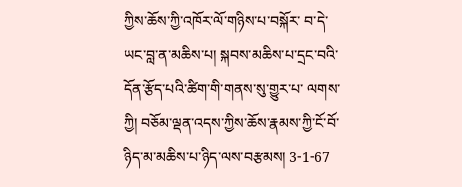ཀྱིས་ཆོས་ཀྱི་འཁོར་ལོ་གཉིས་པ་བསྐོར་ བ་དེ་ཡང་བླ་ན་མཆིས་པ། སྐབས་མཆིས་པ་དྲང་བའི་དོན་རྩོད་པའི་ཚིག་གི་གནས་སུ་གྱུར་པ་ ལགས་ཀྱི། བཅོམ་ལྡན་འདས་ཀྱིས་ཆོས་རྣམས་ཀྱི་ངོ་བོ་ཉིད་མ་མཆིས་པ་ཉིད་ལས་བརྩམས། 3-1-67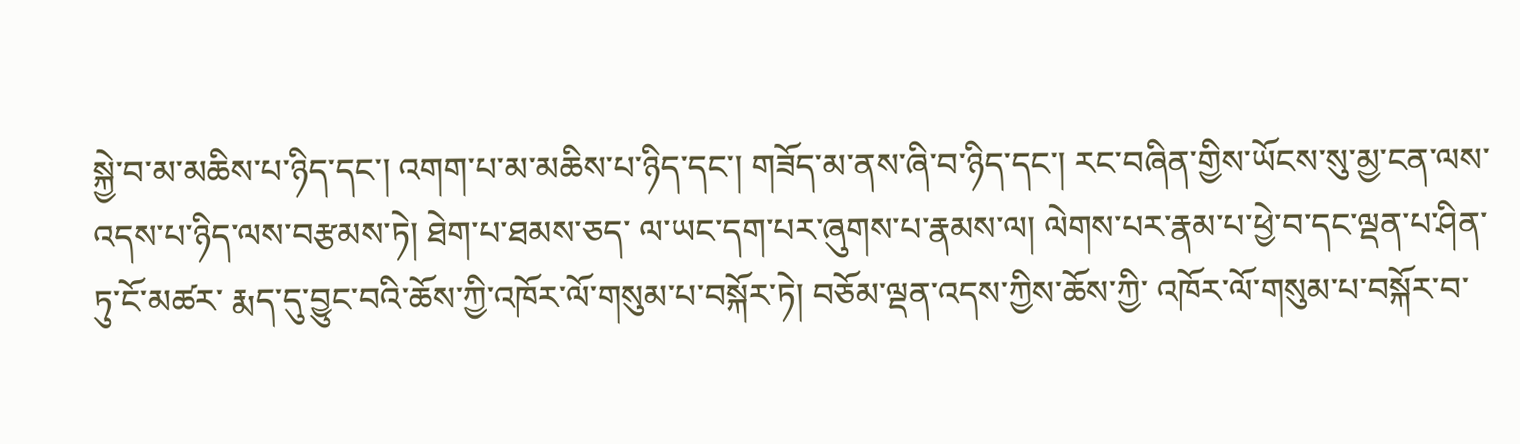སྐྱེ་བ་མ་མཆིས་པ་ཉིད་དང་། འགག་པ་མ་མཆིས་པ་ཉིད་དང་། གཟོད་མ་ནས་ཞི་བ་ཉིད་དང་། རང་བཞིན་གྱིས་ཡོངས་སུ་མྱ་ངན་ལས་འདས་པ་ཉིད་ལས་བརྩམས་ཏེ། ཐེག་པ་ཐམས་ཅད་ ལ་ཡང་དག་པར་ཞུགས་པ་རྣམས་ལ། ལེགས་པར་རྣམ་པ་ཕྱེ་བ་དང་ལྡན་པ་ཤིན་ཏུ་ངོ་མཚར་ རྨད་དུ་བྱུང་བའི་ཆོས་ཀྱི་འཁོར་ལོ་གསུམ་པ་བསྐོར་ཏེ། བཅོམ་ལྡན་འདས་ཀྱིས་ཆོས་ཀྱི་ འཁོར་ལོ་གསུམ་པ་བསྐོར་བ་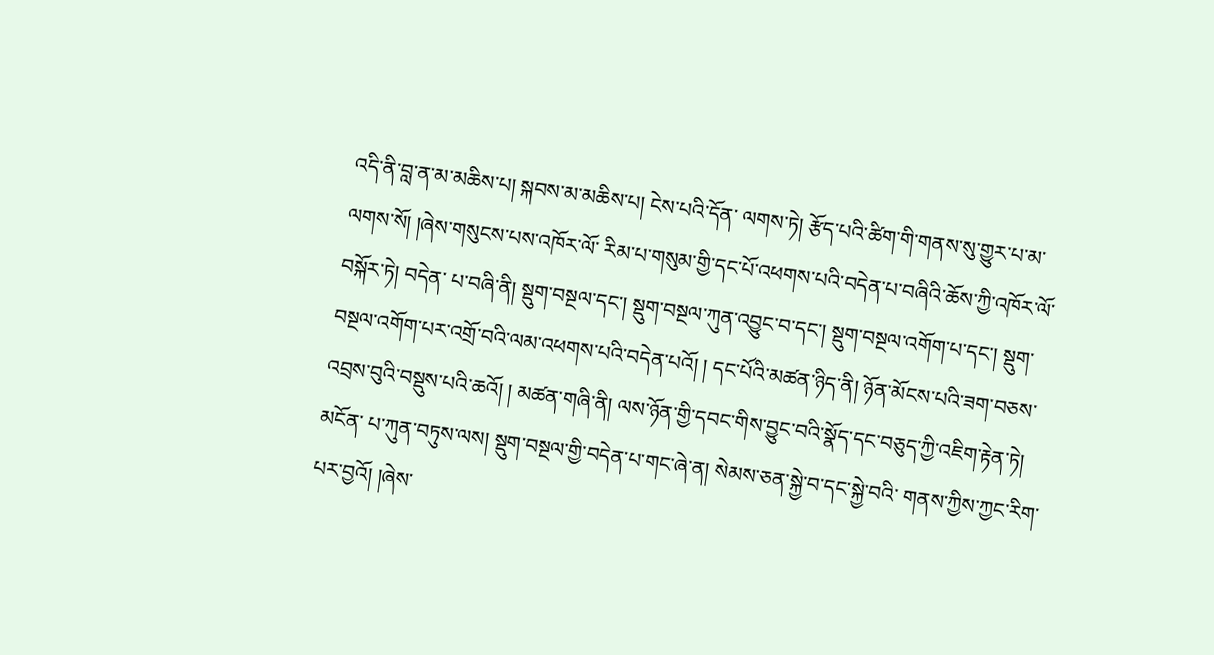འདི་ནི་བླ་ན་མ་མཆིས་པ། སྐབས་མ་མཆིས་པ། ངེས་པའི་དོན་ ལགས་ཏེ། རྩོད་པའི་ཚིག་གི་གནས་སུ་གྱུར་པ་མ་ལགས་སོ། །ཞེས་གསུངས་པས་འཁོར་ལོ་ རིམ་པ་གསུམ་གྱི་དང་པོ་འཕགས་པའི་བདེན་པ་བཞིའི་ཆོས་ཀྱི་འཁོར་ལོ་བསྐོར་ཏེ། བདེན་ པ་བཞི་ནི། སྡུག་བསྔལ་དང་། སྡུག་བསྔལ་ཀུན་འབྱུང་བ་དང་། སྡུག་བསྔལ་འགོག་པ་དང་། སྡུག་བསྔལ་འགོག་པར་འགྲོ་བའི་ལམ་འཕགས་པའི་བདེན་པའོ། ། དང་པོའི་མཚན་ཉིད་ནི། ཉོན་མོངས་པའི་ཟག་བཅས་འབྲས་བུའི་བསྡུས་པའི་ཆའོ། ། མཚན་གཞི་ནི། ལས་ཉོན་གྱི་དབང་གིས་བྱུང་བའི་སྣོད་དང་བཅུད་ཀྱི་འཇིག་རྟེན་ཏེ། མངོན་ པ་ཀུན་བཏུས་ལས། སྡུག་བསྔལ་གྱི་བདེན་པ་གང་ཞེ་ན། སེམས་ཅན་སྐྱེ་བ་དང་སྐྱེ་བའི་ གནས་ཀྱིས་ཀྱང་རིག་པར་བྱའོ། །ཞེས་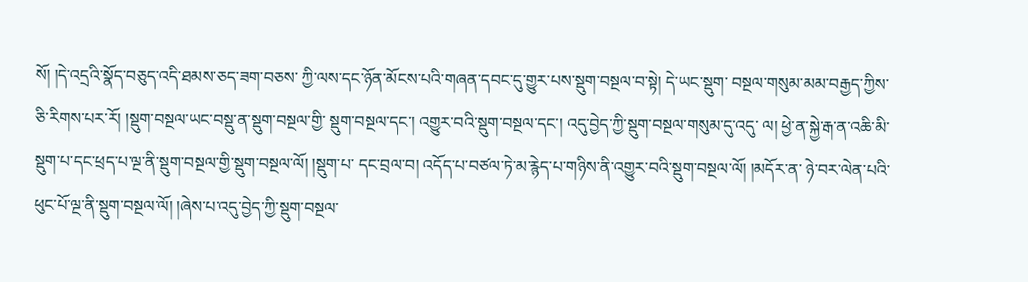སོ། །དེ་འདྲའི་སྣོད་བཅུད་འདི་ཐམས་ཅད་ཟག་བཅས་ ཀྱི་ལས་དང་ཉོན་མོངས་པའི་གཞན་དབང་དུ་གྱུར་པས་སྡུག་བསྔལ་བ་སྟེ། དེ་ཡང་སྡུག་ བསྔལ་གསུམ་མམ་བརྒྱད་ཀྱིས་ཅི་རིགས་པར་རོ། །སྡུག་བསྔལ་ཡང་བསྡུ་ན་སྡུག་བསྔལ་གྱི་ སྡུག་བསྔལ་དང་། འགྱུར་བའི་སྡུག་བསྔལ་དང་། འདུ་བྱེད་ཀྱི་སྡུག་བསྔལ་གསུམ་དུ་འདུ་ ལ། ཕྱེ་ན་སྐྱེ་རྒ་ན་འཆི་མི་སྡུག་པ་དང་ཕྲད་པ་ལྔ་ནི་སྡུག་བསྔལ་གྱི་སྡུག་བསྔལ་ལོ། །སྡུག་པ་ དང་བྲལ་བ། འདོད་པ་བཙལ་ཏེ་མ་རྙེད་པ་གཉིས་ནི་འགྱུར་བའི་སྡུག་བསྔལ་ལོ། །མདོར་ན་ ཉེ་བར་ལེན་པའི་ཕུང་པོ་ལྔ་ནི་སྡུག་བསྔལ་ལོ། །ཞེས་པ་འདུ་བྱེད་ཀྱི་སྡུག་བསྔལ་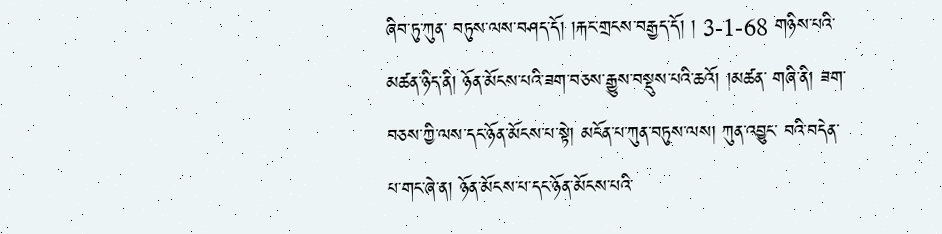ཞིབ་ཏུ་ཀུན་ བཏུས་ལས་བཤད་དོ། །རྐང་གྲངས་བརྒྱད་དོ། ། 3-1-68 གཉིས་པའི་མཚན་ཉིད་ནི། ཉོན་མོངས་པའི་ཟག་བཅས་རྒྱུས་བསྡུས་པའི་ཆའོ། །མཚན་ གཞི་ནི། ཟག་བཅས་ཀྱི་ལས་དང་ཉོན་མོངས་པ་སྟེ། མངོན་པ་ཀུན་བཏུས་ལས། ཀུན་འབྱུང་ བའི་བདེན་པ་གང་ཞེ་ན། ཉོན་མོངས་པ་དང་ཉོན་མོངས་པའི་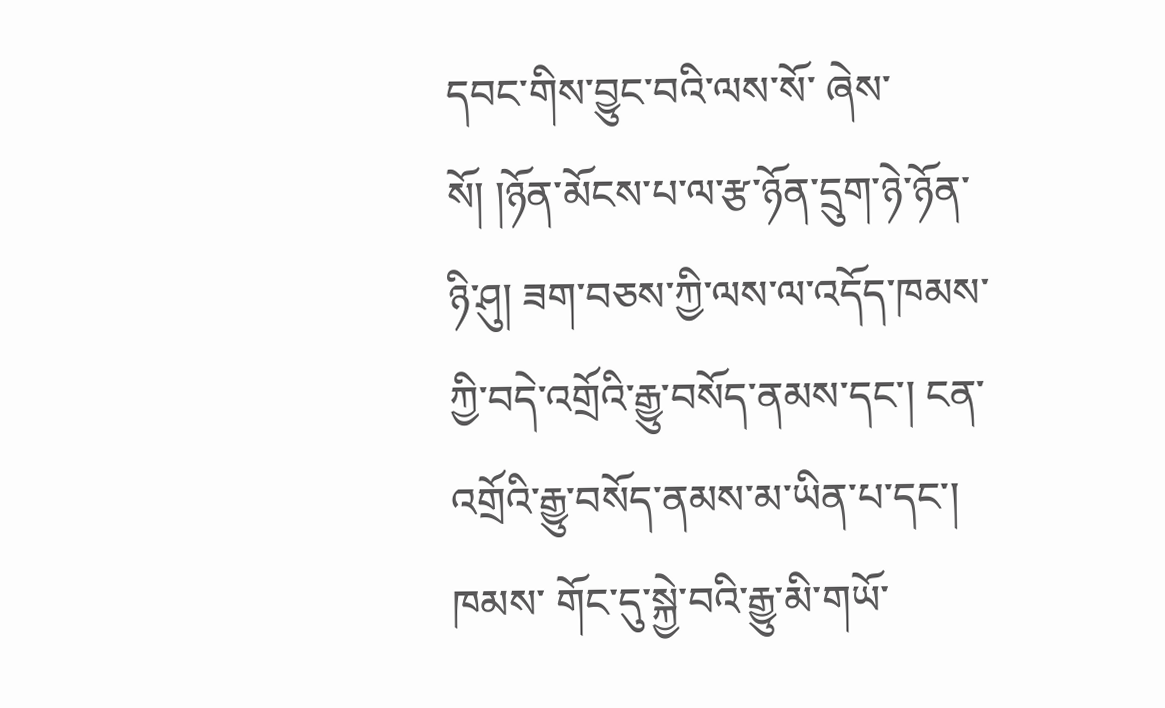དབང་གིས་བྱུང་བའི་ལས་སོ་ ཞེས་སོ། །ཉོན་མོངས་པ་ལ་རྩ་ཉོན་དྲུག་ཉེ་ཉོན་ཉི་ཤུ། ཟག་བཅས་ཀྱི་ལས་ལ་འདོད་ཁམས་ ཀྱི་བདེ་འགྲོའི་རྒྱུ་བསོད་ནམས་དང་། ངན་འགྲོའི་རྒྱུ་བསོད་ནམས་མ་ཡིན་པ་དང་། ཁམས་ གོང་དུ་སྐྱེ་བའི་རྒྱུ་མི་གཡོ་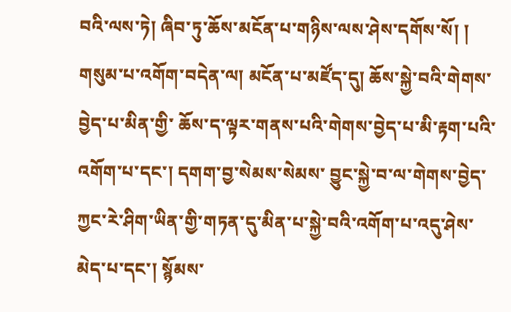བའི་ལས་ཏེ། ཞིབ་ཏུ་ཆོས་མངོན་པ་གཉིས་ལས་ཤེས་དགོས་སོ། ། གསུམ་པ་འགོག་བདེན་ལ། མངོན་པ་མཛོད་དུ། ཆོས་སྐྱེ་བའི་གེགས་བྱེད་པ་མིན་གྱི་ ཆོས་ད་ལྟར་གནས་པའི་གེགས་བྱེད་པ་མི་རྟག་པའི་འགོག་པ་དང་། དགག་བྱ་སེམས་སེམས་ བྱུང་སྐྱེ་བ་ལ་གེགས་བྱེད་ཀྱང་རེ་ཤིག་ཡིན་གྱི་གཏན་དུ་མིན་པ་སྐྱེ་བའི་འགོག་པ་འདུ་ཤེས་ མེད་པ་དང་། སྙོམས་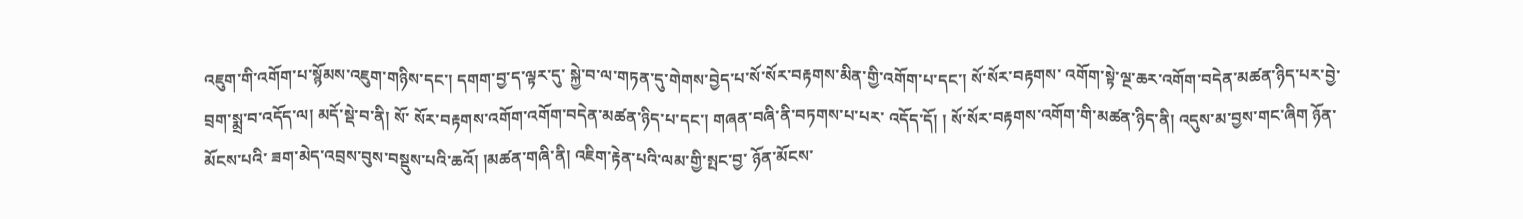འཇུག་གི་འགོག་པ་སྙོམས་འཇུག་གཉིས་དང་། དགག་བྱ་ད་ལྟར་དུ་ སྐྱེ་བ་ལ་གཏན་དུ་གེགས་བྱེད་པ་སོ་སོར་བརྟགས་མིན་གྱི་འགོག་པ་དང་། སོ་སོར་བརྟགས་ འགོག་སྟེ་ལྔ་ཆར་འགོག་བདེན་མཚན་ཉིད་པར་བྱེ་བྲག་སྨྲ་བ་འདོད་ལ། མདོ་སྡེ་བ་ནི། སོ་ སོར་བརྟགས་འགོག་འགོག་བདེན་མཚན་ཉིད་པ་དང་། གཞན་བཞི་ནི་བཏགས་པ་པར་ འདོད་དོ། ། སོ་སོར་བརྟགས་འགོག་གི་མཚན་ཉིད་ནི། འདུས་མ་བྱས་གང་ཞིག ཉོན་མོངས་པའི་ ཟག་མེད་འབྲས་བུས་བསྡུས་པའི་ཆའོ། །མཚན་གཞི་ནི། འཇིག་རྟེན་པའི་ལམ་གྱི་སྤང་བྱ་ ཉོན་མོངས་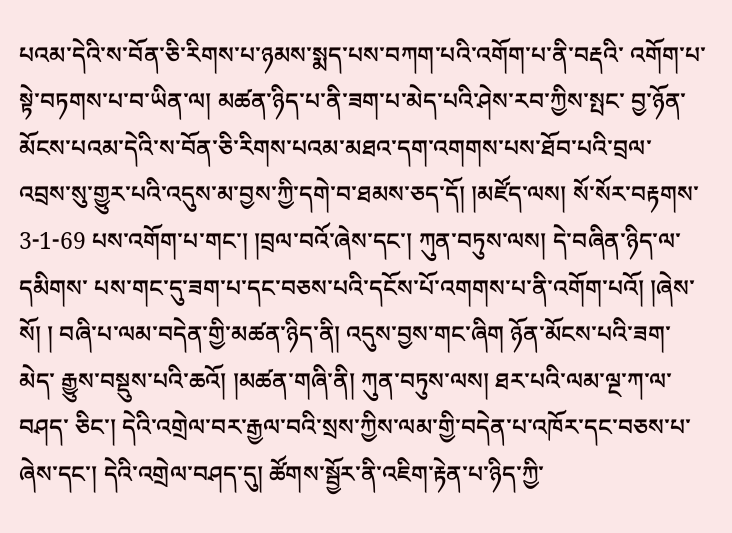པའམ་དེའི་ས་བོན་ཅི་རིགས་པ་ཉམས་སྨད་པས་བཀག་པའི་འགོག་པ་ནི་བརྡའི་ འགོག་པ་སྟེ་བཏགས་པ་བ་ཡིན་ལ། མཚན་ཉིད་པ་ནི་ཟག་པ་མེད་པའི་ཤེས་རབ་ཀྱིས་སྤང་ བྱ་ཉོན་མོངས་པའམ་དེའི་ས་བོན་ཅི་རིགས་པའམ་མཐའ་དག་འགགས་པས་ཐོབ་པའི་བྲལ་ འབྲས་སུ་གྱུར་པའི་འདུས་མ་བྱས་ཀྱི་དགེ་བ་ཐམས་ཅད་དོ། །མཛོད་ལས། སོ་སོར་བརྟགས་ 3-1-69 པས་འགོག་པ་གང་། །བྲལ་བའོ་ཞེས་དང་། ཀུན་བཏུས་ལས། དེ་བཞིན་ཉིད་ལ་དམིགས་ པས་གང་དུ་ཟག་པ་དང་བཅས་པའི་དངོས་པོ་འགགས་པ་ནི་འགོག་པའོ། །ཞེས་སོ། ། བཞི་པ་ལམ་བདེན་གྱི་མཚན་ཉིད་ནི། འདུས་བྱས་གང་ཞིག ཉོན་མོངས་པའི་ཟག་མེད་ རྒྱུས་བསྡུས་པའི་ཆའོ། །མཚན་གཞི་ནི། ཀུན་བཏུས་ལས། ཐར་པའི་ལམ་ལྔ་ཀ་ལ་བཤད་ ཅིང་། དེའི་འགྲེལ་བར་རྒྱལ་བའི་སྲས་ཀྱིས་ལམ་གྱི་བདེན་པ་འཁོར་དང་བཅས་པ་ཞེས་དང་། དེའི་འགྲེལ་བཤད་དུ། ཚོགས་སྦྱོར་ནི་འཇིག་རྟེན་པ་ཉིད་ཀྱི་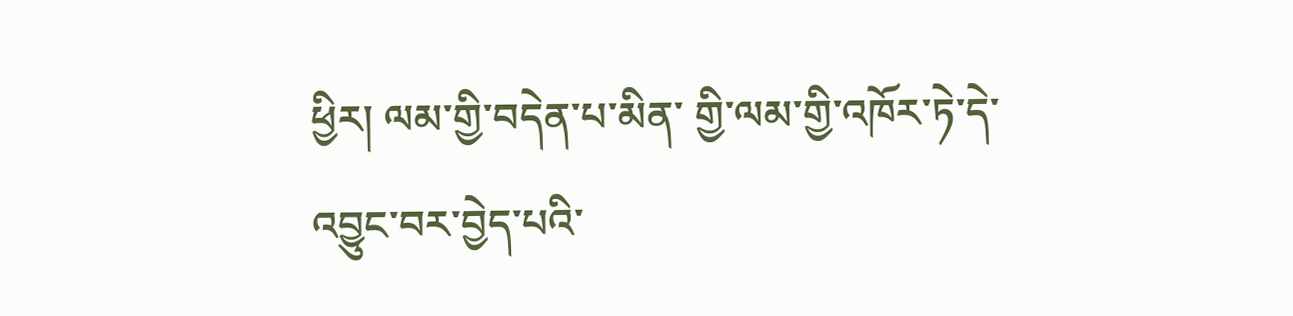ཕྱིར། ལམ་གྱི་བདེན་པ་མིན་ གྱི་ལམ་གྱི་འཁོར་ཏེ་དེ་འབྱུང་བར་བྱེད་པའི་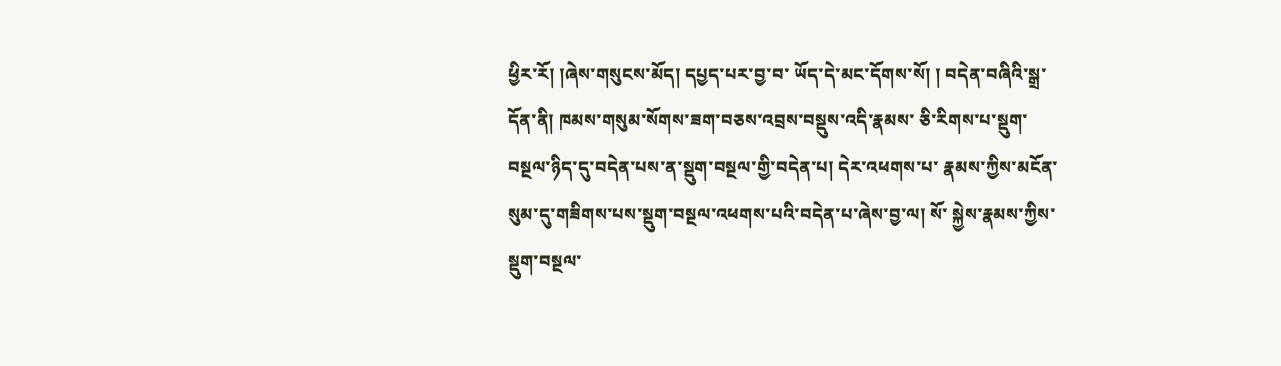ཕྱིར་རོ། །ཞེས་གསུངས་མོད། དཔྱད་པར་བྱ་བ་ ཡོད་དེ་མང་དོགས་སོ། ། བདེན་བཞིའི་སྒྲ་དོན་ནི། ཁམས་གསུམ་སོགས་ཟག་བཅས་འབྲས་བསྡུས་འདི་རྣམས་ ཅི་རིགས་པ་སྡུག་བསྔལ་ཉིད་དུ་བདེན་པས་ན་སྡུག་བསྔལ་གྱི་བདེན་པ། དེར་འཕགས་པ་ རྣམས་ཀྱིས་མངོན་སུམ་དུ་གཟིགས་པས་སྡུག་བསྔལ་འཕགས་པའི་བདེན་པ་ཞེས་བྱ་ལ། སོ་ སྐྱེས་རྣམས་ཀྱིས་སྡུག་བསྔལ་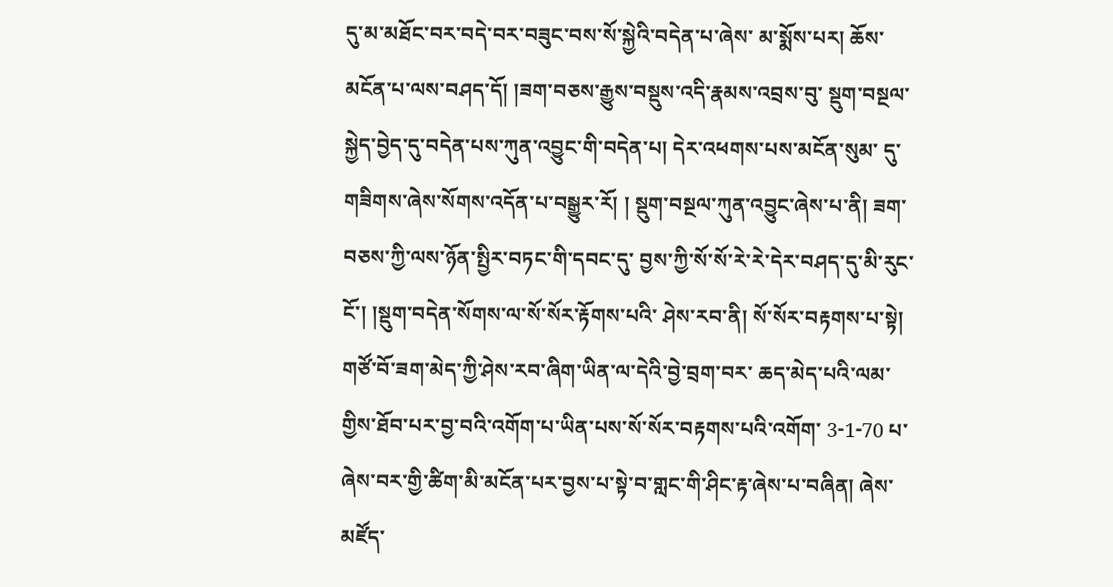དུ་མ་མཐོང་བར་བདེ་བར་བཟུང་བས་སོ་སྐྱེའི་བདེན་པ་ཞེས་ མ་སྨོས་པར། ཆོས་མངོན་པ་ལས་བཤད་དོ། །ཟག་བཅས་རྒྱུས་བསྡུས་འདི་རྣམས་འབྲས་བུ་ སྡུག་བསྔལ་སྐྱེད་བྱེད་དུ་བདེན་པས་ཀུན་འབྱུང་གི་བདེན་པ། དེར་འཕགས་པས་མངོན་སུམ་ དུ་གཟིགས་ཞེས་སོགས་འདོན་པ་བསྒྱུར་རོ། ། སྡུག་བསྔལ་ཀུན་འབྱུང་ཞེས་པ་ནི། ཟག་བཅས་ཀྱི་ལས་ཉོན་སྤྱིར་བཏང་གི་དབང་དུ་ བྱས་ཀྱི་སོ་སོ་རེ་རེ་དེར་བཤད་དུ་མི་རུང་ངོ་། །སྡུག་བདེན་སོགས་ལ་སོ་སོར་རྟོགས་པའི་ ཤེས་རབ་ནི། སོ་སོར་བརྟགས་པ་སྟེ། གཙོ་བོ་ཟག་མེད་ཀྱི་ཤེས་རབ་ཞིག་ཡིན་ལ་དེའི་བྱེ་བྲག་བར་ ཆད་མེད་པའི་ལམ་གྱིས་ཐོབ་པར་བྱ་བའི་འགོག་པ་ཡིན་པས་སོ་སོར་བརྟགས་པའི་འགོག་ 3-1-70 པ་ཞེས་བར་གྱི་ཚིག་མི་མངོན་པར་བྱས་པ་སྟེ་བ་གླང་གི་ཤིང་རྟ་ཞེས་པ་བཞིན། ཞེས་མཛོད་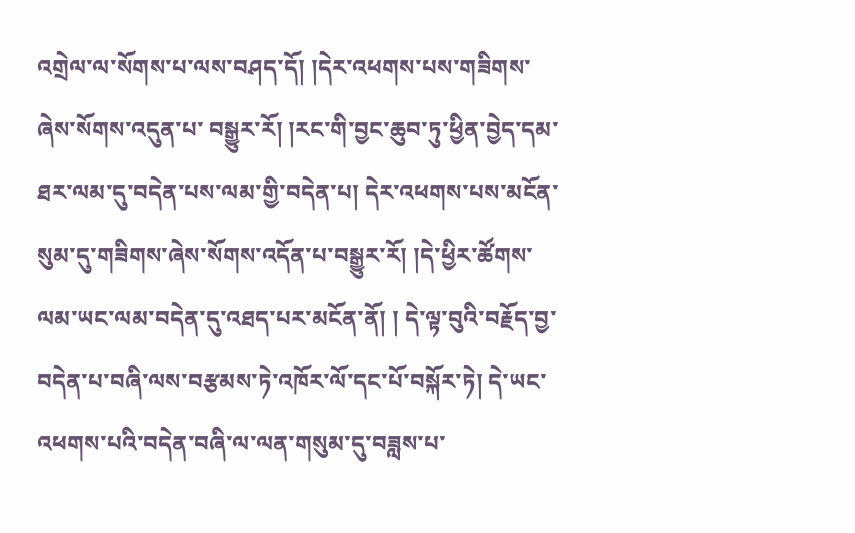འགྲེལ་ལ་སོགས་པ་ལས་བཤད་དོ། །དེར་འཕགས་པས་གཟིགས་ཞེས་སོགས་འདུན་པ་ བསྒྱུར་རོ། །རང་གི་བྱང་ཆུབ་ཏུ་ཕྱིན་བྱེད་དམ་ཐར་ལམ་དུ་བདེན་པས་ལམ་གྱི་བདེན་པ། དེར་འཕགས་པས་མངོན་སུམ་དུ་གཟིགས་ཞེས་སོགས་འདོན་པ་བསྒྱུར་རོ། །དེ་ཕྱིར་ཚོགས་ ལམ་ཡང་ལམ་བདེན་དུ་འཐད་པར་མངོན་ནོ། ། དེ་ལྟ་བུའི་བརྗོད་བྱ་བདེན་པ་བཞི་ལས་བརྩམས་ཏེ་འཁོར་ལོ་དང་པོ་བསྐོར་ཏེ། དེ་ཡང་ འཕགས་པའི་བདེན་བཞི་ལ་ལན་གསུམ་དུ་བཟླས་པ་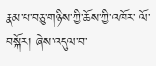རྣམ་པ་བཅུ་གཉིས་ཀྱི་ཆོས་ཀྱི་འཁོར་ ལོ་བསྐོར། ཞེས་འདུལ་བ་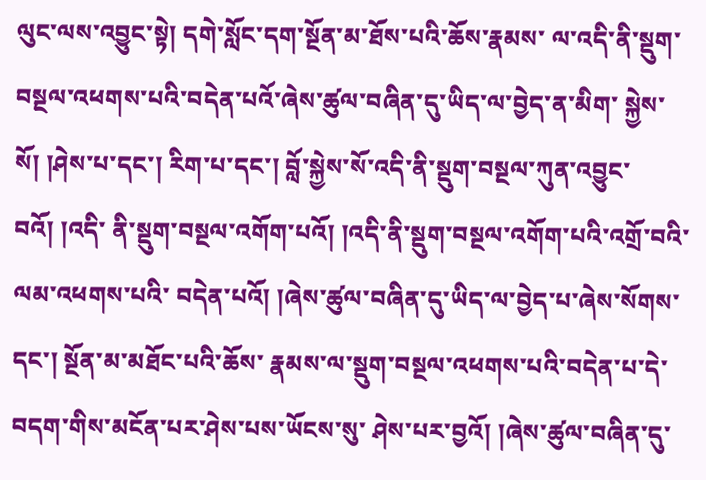ལུང་ལས་འབྱུང་སྟེ། དགེ་སློང་དག་སྔོན་མ་ཐོས་པའི་ཆོས་རྣམས་ ལ་འདི་ནི་སྡུག་བསྔལ་འཕགས་པའི་བདེན་པའོ་ཞེས་ཚུལ་བཞིན་དུ་ཡིད་ལ་བྱེད་ན་མིག་ སྐྱེས་སོ། །ཤེས་པ་དང་། རིག་པ་དང་། བློ་སྐྱེས་སོ་འདི་ནི་སྡུག་བསྔལ་ཀུན་འབྱུང་བའོ། །འདི་ ནི་སྡུག་བསྔལ་འགོག་པའོ། །འདི་ནི་སྡུག་བསྔལ་འགོག་པའི་འགྲོ་བའི་ལམ་འཕགས་པའི་ བདེན་པའོ། །ཞེས་ཚུལ་བཞིན་དུ་ཡིད་ལ་བྱེད་པ་ཞེས་སོགས་དང་། སྔོན་མ་མཐོང་པའི་ཆོས་ རྣམས་ལ་སྡུག་བསྔལ་འཕགས་པའི་བདེན་པ་དེ་བདག་གིས་མངོན་པར་ཤེས་པས་ཡོངས་སུ་ ཤེས་པར་བྱའོ། །ཞེས་ཚུལ་བཞིན་དུ་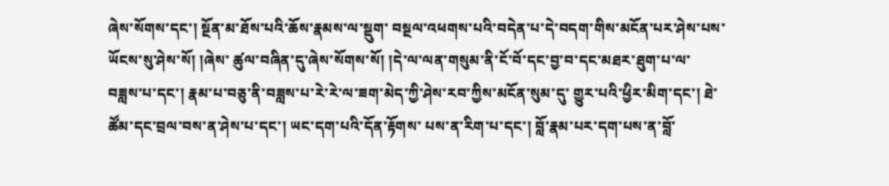ཞེས་སོགས་དང་། སྔོན་མ་ཐོས་པའི་ཆོས་རྣམས་ལ་སྡུག་ བསྔལ་འཕགས་པའི་བདེན་པ་དེ་བདག་གིས་མངོན་པར་ཤེས་པས་ཡོངས་སུ་ཤེས་སོ། །ཞེས་ ཚུལ་བཞིན་དུ་ཞེས་སོགས་སོ། །དེ་ལ་ལན་གསུམ་ནི་ངོ་བོ་དང་བྱ་བ་དང་མཐར་ཐུག་པ་ལ་ བཟླས་པ་དང་། རྣམ་པ་བཅུ་ནི་བཟླས་པ་རེ་རེ་ལ་ཟག་མེད་ཀྱི་ཤེས་རབ་ཀྱིས་མངོན་སུམ་དུ་ གྱུར་པའི་ཕྱིར་མིག་དང་། ཐེ་ཚོམ་དང་བྲལ་བས་ན་ཤེས་པ་དང་། ཡང་དག་པའི་དོན་རྟོགས་ པས་ན་རིག་པ་དང་། བློ་རྣམ་པར་དག་པས་ན་བློ་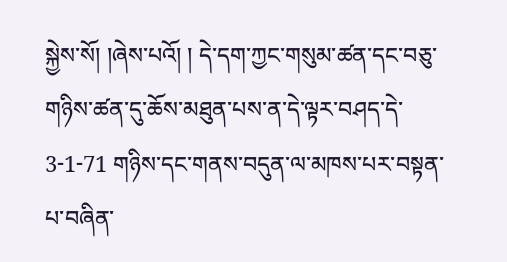སྐྱེས་སོ། །ཞེས་པའོ། ། དེ་དག་ཀྱང་གསུམ་ཚན་དང་བཅུ་གཉིས་ཚན་དུ་ཆོས་མཐུན་པས་ན་དེ་ལྟར་བཤད་དེ་ 3-1-71 གཉིས་དང་གནས་བདུན་ལ་མཁས་པར་བསྟན་པ་བཞིན་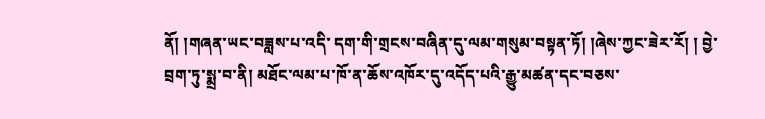ནོ། །གཞན་ཡང་བཟླས་པ་འདི་ དག་གི་གྲངས་བཞིན་དུ་ལམ་གསུམ་བསྟན་ཏོ། །ཞེས་ཀྱང་ཟེར་རོ། ། བྱེ་བྲག་ཏུ་སྨྲ་བ་ནི། མཐོང་ལམ་པ་ཁོ་ན་ཆོས་འཁོར་དུ་འདོད་པའི་རྒྱུ་མཚན་དང་བཅས་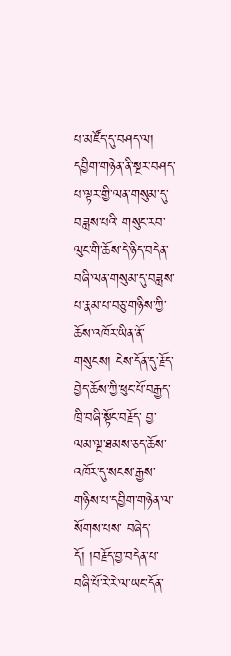པ་མཛོད་དུ་བཤད་ལ། དབྱིག་གཉེན་ནི་སྔར་བཤད་པ་ལྟར་གྱི་ལན་གསུམ་དུ་བཟླས་པའི་ གསུང་རབ་ལུང་གི་ཆོས་དེ་ཉིད་བདེན་བཞི་ལན་གསུམ་དུ་བཟླས་པ་རྣམ་པ་བཅུ་གཉིས་ཀྱི་ ཆོས་འཁོར་ཡིན་ནོ་གསུངས། ངེས་དོན་དུ་རྗོད་བྱེད་ཆོས་ཀྱི་ཕུང་པོ་བརྒྱད་ཁྲི་བཞི་སྟོང་བརྗོད་ བྱ་ལམ་ལྔ་ཐམས་ཅད་ཆོས་འཁོར་དུ་སངས་རྒྱས་གཉིས་པ་དབྱིག་གཉེན་ལ་སོགས་པས་ བཞེད་དོ། །བརྗོད་བྱ་བདེན་པ་བཞི་པོ་རེ་རེ་ལ་ཡང་དོན་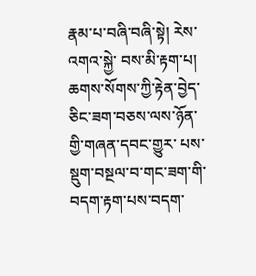རྣམ་པ་བཞི་བཞི་སྟེ། རེས་འགའ་སྐྱེ་ བས་མི་རྟག་པ། ཆགས་སོགས་ཀྱི་རྟེན་བྱེད་ཅིང་ཟག་བཅས་ལས་ཉོན་གྱི་གཞན་དབང་གྱུར་ པས་སྡུག་བསྔལ་བ་གང་ཟག་གི་བདག་རྟག་པས་བདག་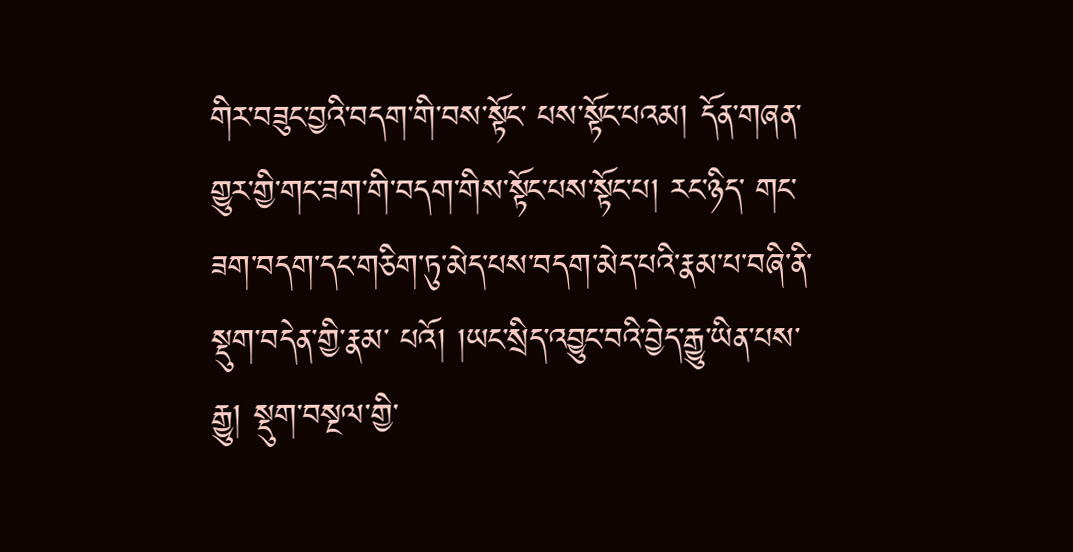གིར་བཟུང་བྱའི་བདག་གི་བས་སྟོང་ པས་སྟོང་པའམ། དོན་གཞན་གྱུར་གྱི་གང་ཟག་གི་བདག་གིས་སྟོང་པས་སྟོང་པ། རང་ཉིད་ གང་ཟག་བདག་དང་གཅིག་ཏུ་མེད་པས་བདག་མེད་པའི་རྣམ་པ་བཞི་ནི་སྡུག་བདེན་གྱི་རྣམ་ པའོ། །ཡང་སྲིད་འབྱུང་བའི་བྱེད་རྒྱུ་ཡིན་པས་རྒྱུ། སྡུག་བསྔལ་གྱི་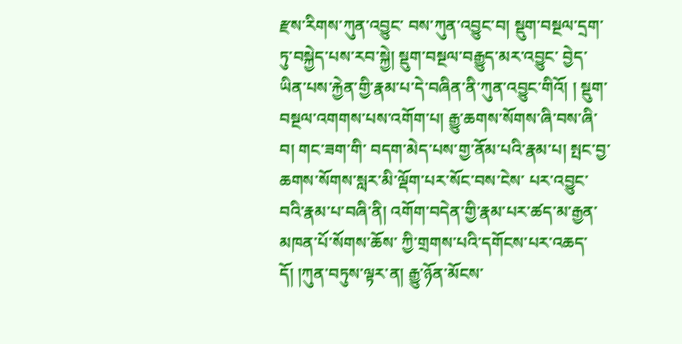རྫས་རིགས་ཀུན་འབྱུང་ བས་ཀུན་འབྱུང་བ། སྡུག་བསྔལ་དྲག་ཏུ་བསྐྱེད་པས་རབ་སྐྱེ། སྡུག་བསྔལ་བརྒྱུད་མར་འབྱུང་ བྱེད་ཡིན་པས་རྐྱེན་གྱི་རྣམ་པ་དེ་བཞིན་ནི་ཀུན་འབྱུང་གིའོ། ། སྡུག་བསྔལ་འགགས་པས་འགོག་པ། རྒྱུ་ཆགས་སོགས་ཞི་བས་ཞི་བ། གང་ཟག་གི་ བདག་མེད་པས་གྱ་ནོམ་པའི་རྣམ་པ། སྤང་བྱ་ཆགས་སོགས་སླར་མི་ལྡོག་པར་སོང་བས་ངེས་ པར་འབྱུང་བའི་རྣམ་པ་བཞི་ནི། འགོག་བདེན་གྱི་རྣམ་པར་ཚད་མ་རྒྱན་མཁན་པོ་སོགས་ཆོས་ ཀྱི་གྲགས་པའི་དགོངས་པར་འཆད་དོ། །ཀུན་བཏུས་ལྟར་ན། རྒྱུ་ཉོན་མོངས་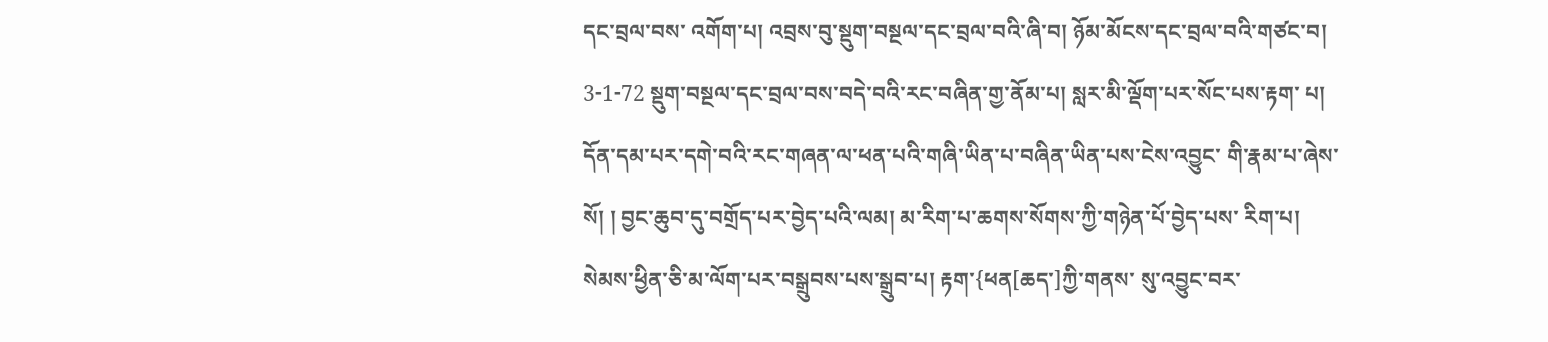དང་བྲལ་བས་ འགོག་པ། འབྲས་བུ་སྡུག་བསྔལ་དང་བྲལ་བའི་ཞི་བ། ཉོམ་མོངས་དང་བྲལ་བའི་གཙང་བ། 3-1-72 སྡུག་བསྔལ་དང་བྲལ་བས་བདེ་བའི་རང་བཞིན་གྱ་ནོམ་པ། སླར་མི་ལྡོག་པར་སོང་པས་རྟག་ པ། དོན་དམ་པར་དགེ་བའི་རང་གཞན་ལ་ཕན་པའི་གཞི་ཡིན་པ་བཞིན་ཡིན་པས་ངེས་འབྱུང་ གི་རྣམ་པ་ཞེས་སོ། ། བྱང་ཆུབ་དུ་བགྲོད་པར་བྱེད་པའི་ལམ། མ་རིག་པ་ཆགས་སོགས་ཀྱི་གཉེན་པོ་བྱེད་པས་ རིག་པ། སེམས་ཕྱིན་ཅི་མ་ལོག་པར་བསྒྲུབས་པས་སྒྲུབ་པ། རྟག་{ཕན[ཆད་]ཀྱི་གནས་ སུ་འབྱུང་བར་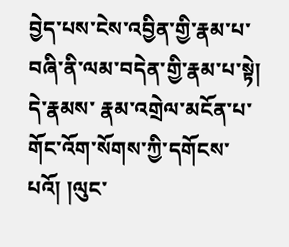བྱེད་པས་ངེས་འབྱིན་གྱི་རྣམ་པ་བཞི་ནི་ལམ་བདེན་གྱི་རྣམ་པ་སྟེ། དེ་རྣམས་ རྣམ་འགྲེལ་མངོན་པ་གོང་འོག་སོགས་ཀྱི་དགོངས་པའོ། །ལུང་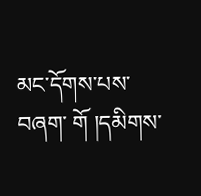མང་དོགས་པས་བཞག་ གོ །དམིགས་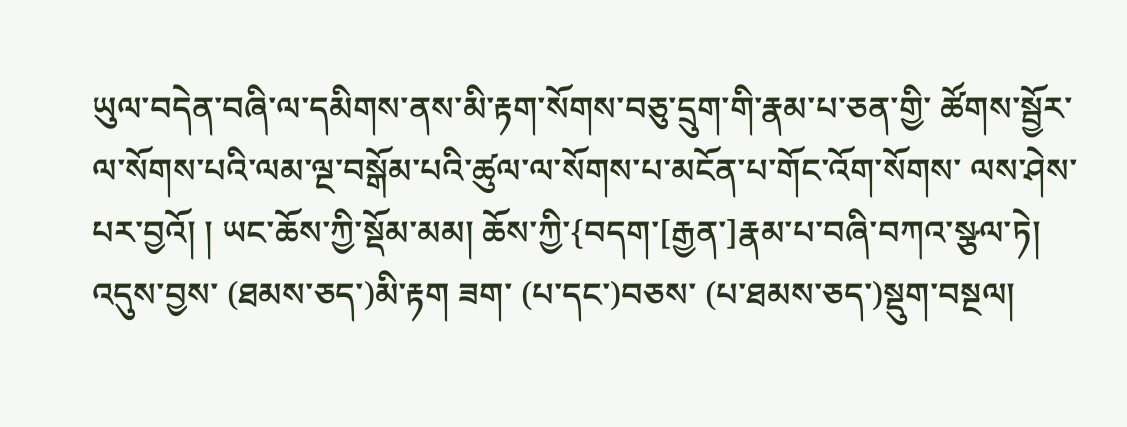ཡུལ་བདེན་བཞི་ལ་དམིགས་ནས་མི་རྟག་སོགས་བཅུ་དྲུག་གི་རྣམ་པ་ཅན་གྱི་ ཚོགས་སྦྱོར་ལ་སོགས་པའི་ལམ་ལྔ་བསྒོམ་པའི་ཚུལ་ལ་སོགས་པ་མངོན་པ་གོང་འོག་སོགས་ ལས་ཤེས་པར་བྱའོ། ། ཡང་ཆོས་ཀྱི་སྡོམ་མམ། ཆོས་ཀྱི་{བདག་[རྒྱན་]རྣམ་པ་བཞི་བཀའ་སྩལ་ཏེ། འདུས་བྱས་ (ཐམས་ཅད་)མི་རྟག ཟག་ (པ་དང་)བཅས་ (པ་ཐམས་ཅད་)སྡུག་བསྔལ།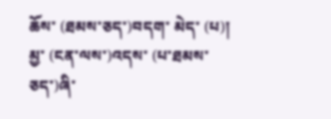ཆོས་ (ཐམས་ཅད་)བདག་ མེད་ (པ)། མྱ་ (ངན་ལས་)འདས་ (པ་ཐམས་ཅད་)ཞི་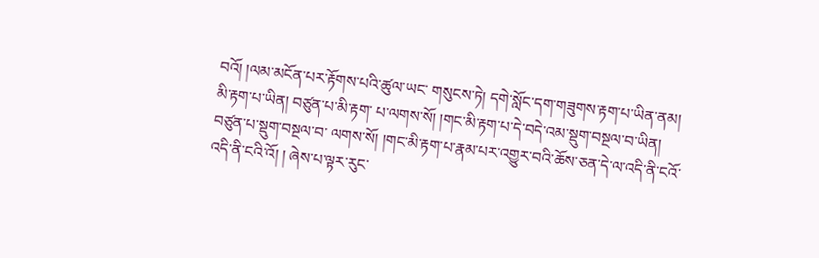བའོ། །ལམ་མངོན་པར་རྟོགས་པའི་ཚུལ་ཡང་ གསུངས་ཏེ། དགེ་སློང་དག་གཟུགས་རྟག་པ་ཡིན་ནམ། མི་རྟག་པ་ཡིན། བཙུན་པ་མི་རྟག་ པ་ལགས་སོ། །གང་མི་རྟག་པ་དེ་བདེ་འམ་སྡུག་བསྔལ་བ་ཡིན། བཙུན་པ་སྡུག་བསྔལ་བ་ ལགས་སོ། །གང་མི་རྟག་པ་རྣམ་པར་འགྱུར་བའི་ཆོས་ཅན་དེ་ལ་འདི་ནི་ངའོ་འདི་ནི་ངའི་འོ། ། ཞེས་པ་ལྟར་རུང་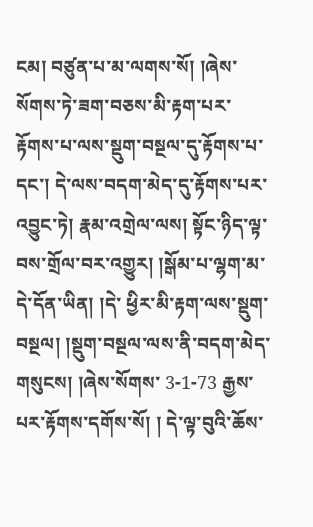ངམ། བཙུན་པ་མ་ལགས་སོ། །ཞེས་སོགས་ཏེ་ཟག་བཅས་མི་རྟག་པར་ རྟོགས་པ་ལས་སྡུག་བསྔལ་དུ་རྟོགས་པ་དང་། དེ་ལས་བདག་མེད་དུ་རྟོགས་པར་འབྱུང་ཏེ། རྣམ་འགྲེལ་ལས། སྟོང་ཉིད་ལྟ་བས་གྲོལ་བར་འགྱུར། །སྒོམ་པ་ལྷག་མ་དེ་དོན་ཡིན། །དེ་ ཕྱིར་མི་རྟག་ལས་སྡུག་བསྔལ། །སྡུག་བསྔལ་ལས་ནི་བདག་མེད་གསུངས། །ཞེས་སོགས་ 3-1-73 རྒྱས་པར་རྟོགས་དགོས་སོ། ། དེ་ལྟ་བུའི་ཆོས་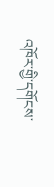འཁོར་གྱི་དགོངས་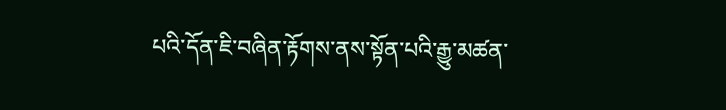པའི་དོན་ཇི་བཞིན་རྟོགས་ནས་སྟོན་པའི་རྒྱུ་མཚན་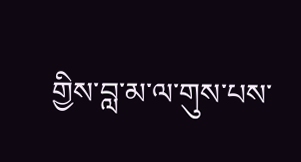གྱིས་བླ་མ་ལ་གུས་པས་